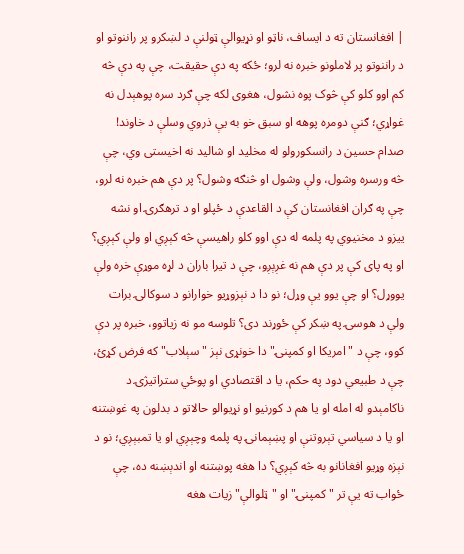| افغانستان ته د ايساف، ناټو او نړيوالې ټولنې د لښکرو پر راننوتو او د راننوتو پر لاملونو خبره نه لرو؛ ځکه په دې حقيقت، چې په دې څه کم اوو کلو کې څوک پوه نشول، هغوى لکه چې ګرد سره پوهېدل نه غواړي؛ ګنې دومره پوهه او سبق خو به يې ذروي وسلې د خاوند! صدام حسين د رانسکورولو له مخليد او شاليد نه اخيستى وي، چې څه ورسره وشول، ولې وشول او څنګه وشول؟ پر دې هم خبره نه لرو، چې په ګران افغانستان کې د القاعدې د ځپلو او د ترهګرۍ او نشه ييزو د مخنيوي په پلمه له دې اوو کلو راهيسې څه کېږي او ولې کېږي؟ او په پاى کې پر دې هم نه غږېږو، چې د تيرا باران د لړه موړې خره ولې يووړل؟ او چې يوو يې وړل؛ نو دا د نېزوړيو خوارانو د سوکالۍ برات ولې د هوسۍ په ښکر کې ځوړند دى؟ تلوسه مو نه زياتوو، خبره پر دې کوو، چې د "امريکا او کمپنۍ" دا خونړى نېز "سېلاب" که فرض کړئ، چې د طبيعي دود په حکم، يا د اقتصادي او پوځي ستراتيژۍ د ناکامېدو له امله او يا هم د کورنيو او نړيوالو حالاتو د بدلون په غوښتنه او يا د سياسي تېروتنې او پښېمانۍ په پلمه وچېږي او يا تمبېږي؛ نو د نېزه وړيو افغانانو به څه کېږي؟ دا هغه پوښتنه او اندېښنه ده، چې ځواب ته يې تر "کمپنۍ" او "ټلوالې" زيات هغه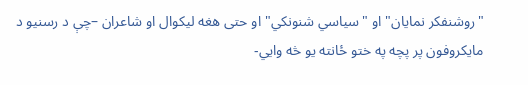"روشنفکر نمايان" او "سياسي شنونکي" او حتى هغه ليکوال او شاعران –چې د رسنيو د مايکروفون پر پچه په ختو ځانته يو څه وايي-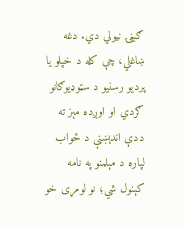ګبڼۍ نيولي دي. دغه ښاغلي، چې کله د خپلو يا پرديو رسنيو د سټوډيوګانو ګردي او اوږده مېز ته ددې اندېښنې د ځواب لپاره د مېلمنو په نامه کېنول شي؛ نو لومړى خو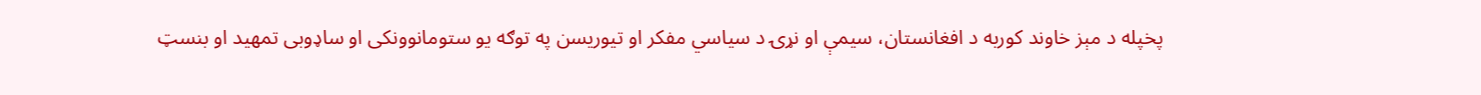پخپله د مېز خاوند کوربه د افغانستان، سيمې او نړۍ د سياسي مفکر او تيوريسن په توګه يو ستومانوونکى او ساډوبى تمهيد او بنسټ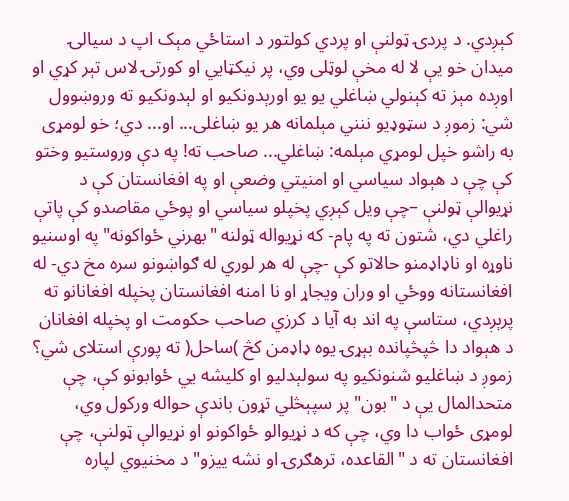کېږدي. د پردۍ ټولنې او پردي کولتور د استاځي مېک اپ د سيالۍ ميدان خو يې لا له مخې لوټلى وي، پر نيکټايي او کورتۍ لاس تېر کړي او اوږده مېز ته کېنولي ښاغلي يو يو اورېدونکيو او لېدونکيو ته وروښوول شي: زموږ د سټوډيو ننني مېلمانه هر يو ښاغلى... او... دي؛ خو لومړى به راشو خپل لومړي مېلمه: ښاغلي... صاحب ته! په دې وروستيو وختو کې چې د هېواد سياسي او امنيتي وضعې او په افغانستان کې د نړيوالې ټولنې –چې ويل کېږي پخپلو سياسي او پوځي مقاصدو کې پاتې راغلي دي، شتون ته په پام- که نړيواله ټولنه "بهرني ځواکونه" په اوسنيو ناوړه او ناډاډمنو حالاتو کې -چې له هر لوري له ګواښونو سره مخ دي- له افغانستانه ووځي او وران ويجاړ او نا امنه افغانستان پخپله افغانانو ته پرېږدي، ستاسې په اند به آيا د کرزي صاحب حکومت او پخپله افغانان د هېواد دا څپڅپانده بېړۍ يوه ډاډمن کڅ )ساحل( ته پورې استلاى شي؟ زموږ د ښاغليو شنونکيو په سولېدليو او کليشه يي ځوابونو کې، چې متحدالمال يې د "بون" پر سپېڅلي تړون باندې حواله ورکول وي، لومړى ځواب دا وي، چې که د نړيوالو ځواکونو او نړيوالې ټولنې، چې افغانستان ته د "القاعده، ترهګرۍ او نشه ييزو" د مخنيوي لپاره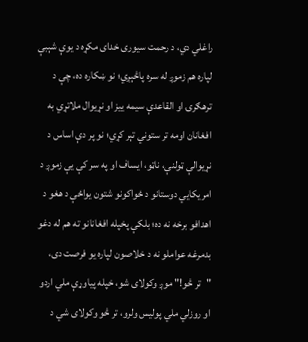راغلي دي، د رحمت سيورى خداى مکړه د يوې شېبې لپاره هم زموږ له سره پاڅېږي؛ نو ښکاره ده، چې د ترهګرۍ او القاعدې سيمه ييز او نړيوال ملاتړي به افغانان اومه تر ستوني تېر کړي؛ نو پر دې اساس د نړيوالې ټولنې، ناټو، ايساف او په سر کې يې زموږ د امريکايي دوستانو د ځواکونو شتون يواځې د هغو د اهدافو برخه نه ده؛ بلکې پخپله افغانانو ته هم له دغو بدمرغه عواملو نه د خلاصون لپاره يو فرصت دى، "تر څو!" موږ وکولاى شو، خپله پياوړې ملي اردو او روزلي ملي پوليس ولرو، تر څو وکولاى شي د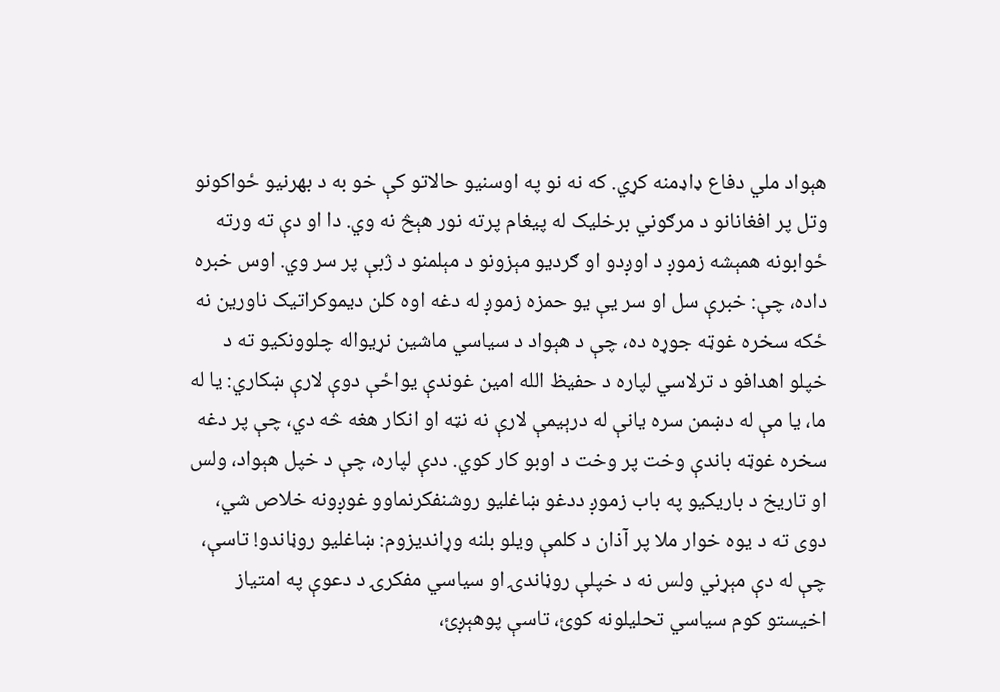هېواد ملي دفاع ډاډمنه کړي. که نه نو په اوسنيو حالاتو کې خو به د بهرنيو ځواکونو وتل پر افغانانو د مرګوني برخليک له پيغام پرته نور هېڅ نه وي. دا او دې ته ورته ځوابونه همېشه زموږ د اوږدو او ګرديو مېزونو د مېلمنو د ژبې پر سر وي. اوس خبره داده، چې: خبرې سل او سر يې يو حمزه زموږ له دغه اوه کلن ديموکراتيک ناورين نه ځکه سخره غوټه جوړه ده، چې د هېواد د سياسي ماشين نړيواله چلوونکيو ته د خپلو اهدافو د ترلاسي لپاره د حفيظ الله امين غوندې يواځې دوې لارې ښکاري: يا له ما، يا مې له دښمن سره يانې له درېيمې لارې نه نټه او انکار هغه څه دي، چې پر دغه سخره غوټه باندې وخت پر وخت د اوبو کار کوي. ددې لپاره، چې د خپل هېواد، ولس او تاريخ د باريکيو په باب زموږ ددغو ښاغليو روشنفکرنماوو غوږونه خلاص شي، دوى ته د يوه خوار ملا پر آذان د کلمې ويلو بلنه وړانديزوم: ښاغليو روڼاندو! تاسې، چې له دې مېړني ولس نه د خپلې روڼاندۍ او سياسي مفکرۍ د دعوې په امتياز اخيستو کوم سياسي تحليلونه کوئ، تاسې پوهېږئ،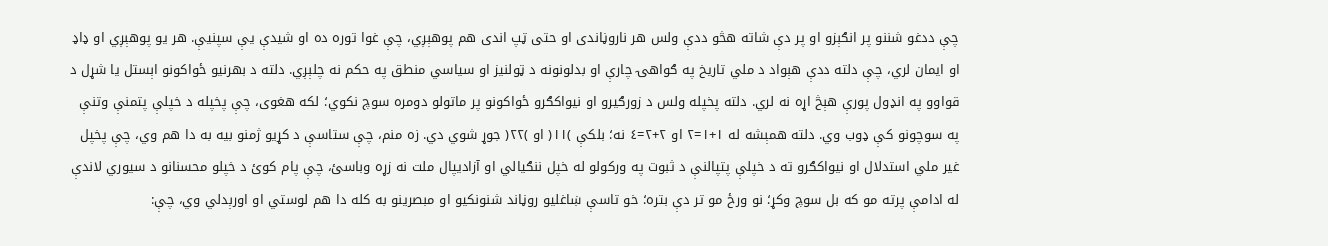چې ددغو شننو پر انګېزو او پر دې شاته هڅو ددې ولس هر ناروڼاندى او حتى ټپ اندى هم پوهېږي، چې غوا توره ده او شيدې يې سپنيې. هر يو پوهېږي او ډاډ او ايمان لري، چې دلته ددې هېواد د ملي تاريخ په ګواهۍ چارې او بدلونونه د ټولنيز او سياسي منطق په حکم نه چلېږي. دلته د بهرنيو ځواکونو اېستل يا شړل د قواوو په انډول پورې هېڅ اړه نه لري. دلته پخپله ولس د زورګيرو او نيواکګرو ځواکونو پر ماتولو دومره سوچ نکوي؛ لکه هغوى، چې پخپله د خپلې پتمنې وتنې په سوچونو کې ډوب وي. دلته همېشه له ١+١=٢ او ٢+٢=٤ نه؛ بلکې )١١( او )٢٢( جوړ شوي دي. زه منم، چې ستاسې د کړيو ژمنو بيه به دا هم وي، چې پخپل غير ملي استدلال او نيواکګرو ته د خپلې پتپالنې د ثبوت په ورکولو له خپل ننګيالي او آزاديپال ملت نه زړه وباسئ، چې پام کوئ د خپلو محسنانو د سيوري لاندې له ادامې پرته مو که بل سوچ وکړ؛ نو ورځ مو تر دې بتره؛ خو تاسې ښاغليو روڼاند شنونکيو او مبصرينو به کله دا هم لوستي او اورېدلي وي، چې: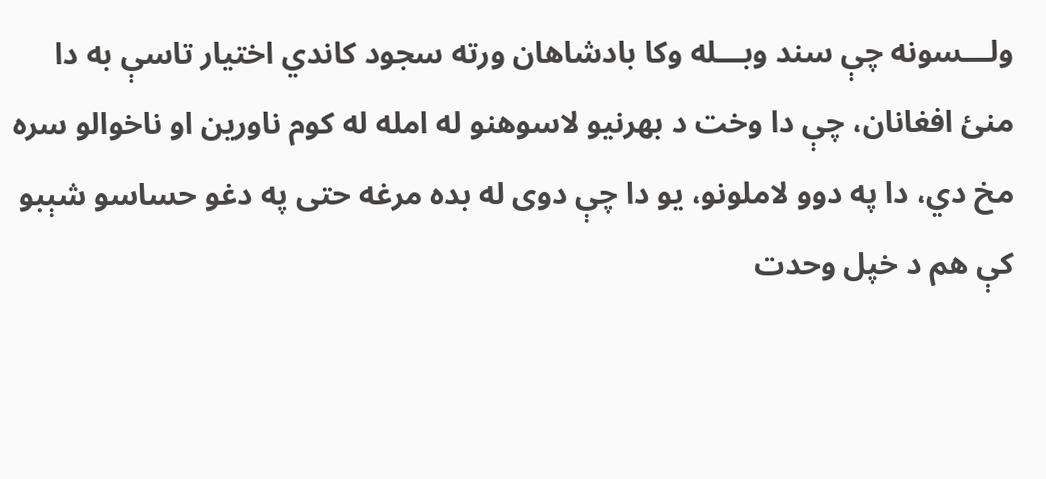ولـــسونه چې سند وبـــله وکا بادشاهان ورته سجود کاندي اختيار تاسې به دا منئ افغانان، چې دا وخت د بهرنيو لاسوهنو له امله له کوم ناورين او ناخوالو سره مخ دي، دا په دوو لاملونو، يو دا چې دوى له بده مرغه حتى په دغو حساسو شېبو کې هم د خپل وحدت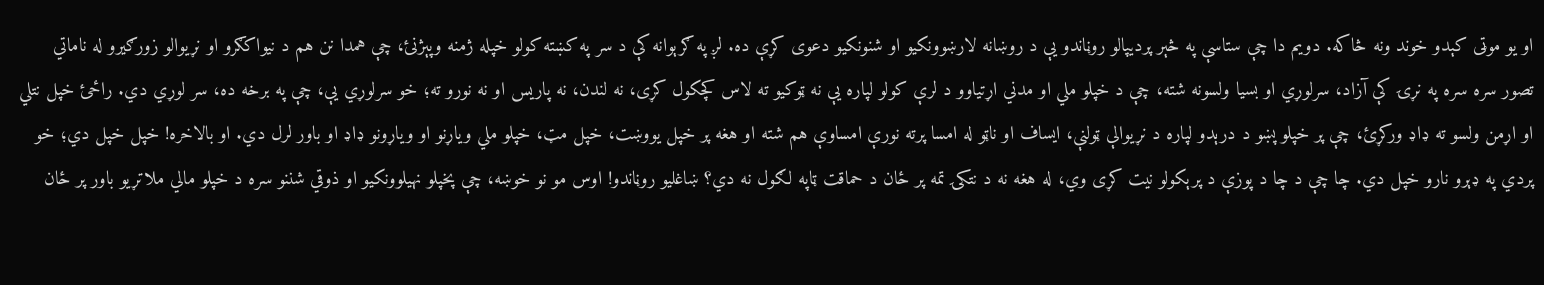او يو موټى کېدو خوند ونه څاکه. دويم دا چې ستاسې په څېر پرديپالو روڼاندو يې د روښانه لارښوونکيو او شنونکيو دعوى کړې ده. لږ په ګرېوانه کې د سر په کښته کولو خپله ژمنه وپېژنئ، چې همدا نن هم د نيواکګرو او نړيوالو زورګيرو له ناماتي تصور سره سره په نړۍ کې آزاد، سرلوړي او بسيا ولسونه شته، چې د خپلو ملي او مدني اړتياوو د لرې کولو لپاره يې نه ټوکيو ته لاس کچکول کړى، نه لندن، نه پاريس او نه نورو ته؛ خو سرلوړي يې، چې په برخه ده، سر لوړي دي. راځئ خپل نتلي او اړمن ولسو ته ډاډ ورکړئ، چې پر خپلو پښو د درېدو لپاره د نړيوالې ټولنې، ايساف او ناټو له امسا پرته نورې امساوې هم شته او هغه پر خپل يووښت، خپل مټ، خپلو ملي وياړنو او وياړونو ډاډ او باور لرل دي. او بالاخره! خپل خپل دي؛ خو پردي په ډېرو نارو خپل دي. چا چې د چا د پوزې د پرېکولو نيت کړى وي، له هغه نه د نتکۍ تمه پر ځان د حماقت ټاپه لګول نه دي؟ ښاغليو روڼاندو! اوس مو نو خوښه، چې پخپلو نهيلوونکيو او ذوقي شننو سره د خپلو مالي ملاتړيو باور پر ځان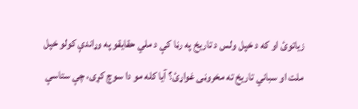زياتوئ او که د خپل ولس د تاريخ په رڼا کې د ملي حقايقو په وړاندې کولو خپل ملت او سباني تاريخ ته مخروڼى غواړئ؟ آيا کله مو دا سوچ کړى، چې ستاسې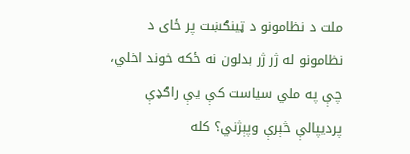ملت د نظامونو د ټينګښت پر ځاى د نظامونو له ژر ژر بدلون نه ځکه خوند اخلي، چې په ملي سياست کې يې راګډې پرديپالې څېرې وپېژني؟ کله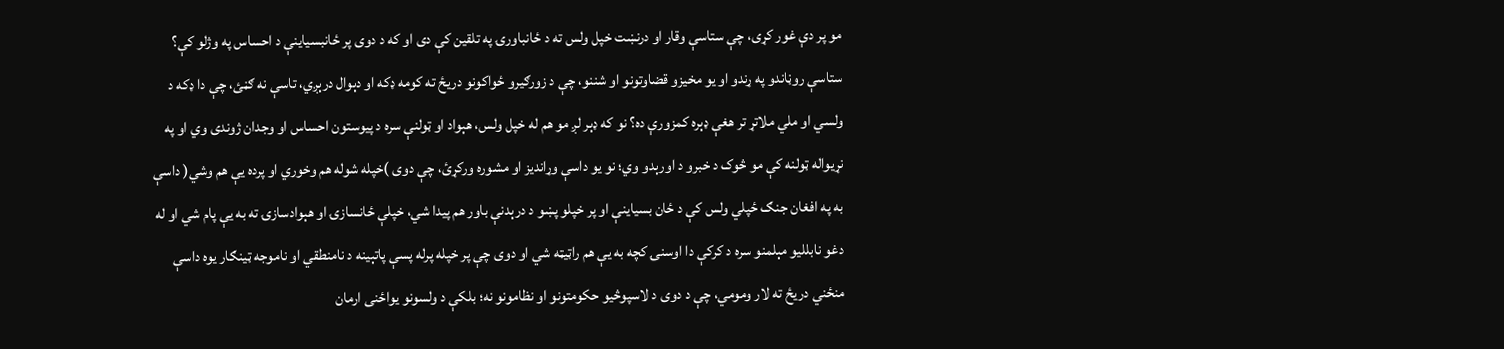مو پر دې غور کړى، چې ستاسې وقار او درنښت خپل ولس ته د ځانباورۍ په تلقين کې دى او که د دوى پر ځانبسياينې د احساس په وژلو کې؟ ستاسې روڼاندو په ړندو او يو مخيزو قضاوتونو او شننو، چې د زورګيرو ځواکونو دريځ ته کومه ډکه او دېوال درېږي، تاسې نه ګڼئ، چې دا ډکه د ولسي او ملي ملاتړ تر هغې ډېره کمزورې ده؟ نو که ډېر لږ مو هم له خپل ولس، هېواد او ټولنې سره د پيوستون احساس او وجدان ژوندى وي او په نړيواله ټولنه کې مو څوک د خبرو د اورېدو وي؛ نو يو داسې وړانديز او مشوره ورکړئ، چې دوى )خپله شوله هم وخوري او پرده يې هم وشي( داسې به په افغان جنګ ځپلي ولس کې د ځان بسياينې او پر خپلو پښو د درېدنې باور هم پيدا شي، خپلې ځانسازۍ او هېوادسازۍ ته به يې پام شي او له دغو نابلليو مېلمنو سره د کرکې دا اوسنۍ کچه به يې هم راټيټه شي او دوى چې پر خپله پرله پسې پاتېينه د نامنطقي او ناموجه ټينګار يوه داسې منځني دريځ ته لار ومومي، چې د دوى د لاسپوڅيو حکومتونو او نظامونو نه؛ بلکې د ولسونو يواځنى ارمان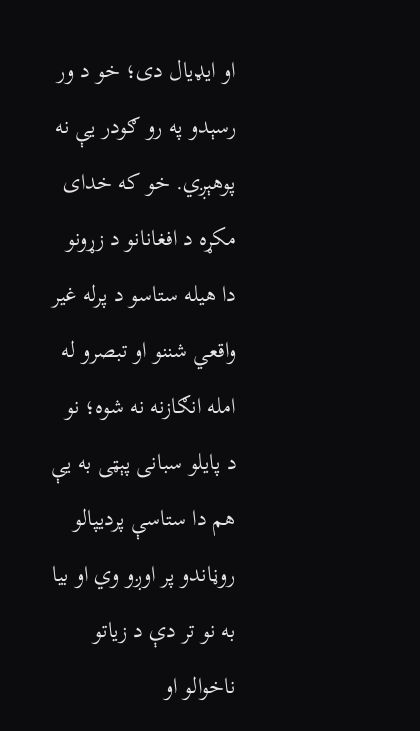او ايډيال دى؛ خو د ور رسېدو په رو ګودر يې نه پوهېږي. خو که خداى مکړه د افغانانو د زړونو دا هيله ستاسو د پرله غير واقعي شننو او تبصرو له امله انګازنه نه شوه؛ نو د پايلو سبانى پېټى به يې هم دا ستاسې پرديپالو روڼاندو پر اوږو وي او بيا به نو تر دې د زياتو ناخوالو او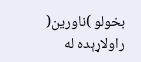بخولو )ناورين( راولاړېده له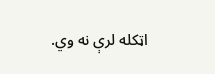اټکله لرې نه وي.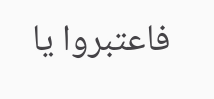فاعتبروا يا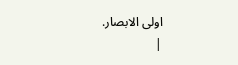اولى الابصار.
|